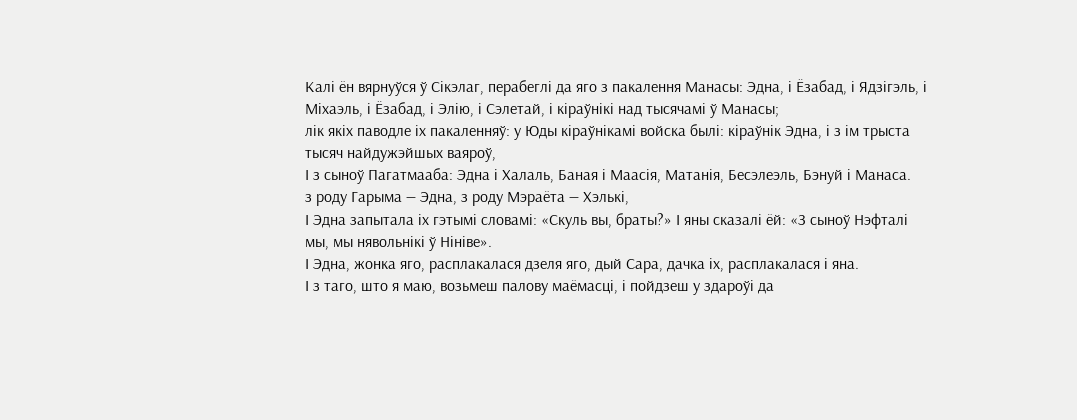Калі ён вярнуўся ў Сікэлаг, перабеглі да яго з пакалення Манасы: Эдна, і Ёзабад, і Ядзігэль, і Міхаэль, і Ёзабад, і Элію, і Сэлетай, і кіраўнікі над тысячамі ў Манасы;
лік якіх паводле іх пакаленняў: у Юды кіраўнікамі войска былі: кіраўнік Эдна, і з ім трыста тысяч найдужэйшых ваяроў,
І з сыноў Пагатмааба: Эдна і Халаль, Баная і Маасія, Матанія, Бесэлеэль, Бэнуй і Манаса.
з роду Гарыма — Эдна, з роду Мэраёта — Хэлькі,
І Эдна запытала іх гэтымі словамі: «Скуль вы, браты?» І яны сказалі ёй: «З сыноў Нэфталі мы, мы нявольнікі ў Нініве».
І Эдна, жонка яго, расплакалася дзеля яго, дый Сара, дачка іх, расплакалася і яна.
І з таго, што я маю, возьмеш палову маёмасці, і пойдзеш у здароўі да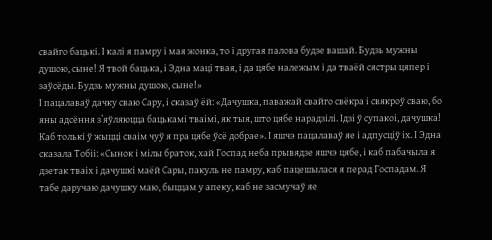свайго бацькі. І калі я памру і мая жонка, то і другая палова будзе вашай. Будзь мужны душою, сыне! Я твой бацька, і Эдна маці твая, і да цябе належым і да тваёй сястры цяпер і заўсёды. Будзь мужны душою, сыне!»
І пацалаваў дачку сваю Сару, і сказаў ёй: «Дачушка, паважай свайго свёкра і свякроў сваю, бо яны адсёння з’яўляюцца бацькамі тваімі, як тыя, што цябе нарадзілі. Ідзі ў супакоі, дачушка! Каб толькі ў жыцці сваім чуў я пра цябе ўсё добрае». І яшчэ пацалаваў яе і адпусціў іх. І Эдна сказала Тобіі: «Сынок і мілы браток, хай Госпад неба прывядзе яшчэ цябе, і каб пабачыла я дзетак тваіх і дачушкі маёй Сары, пакуль не памру, каб пацешылася я перад Госпадам. Я табе даручаю дачушку маю, быццам у апеку, каб не засмучаў яе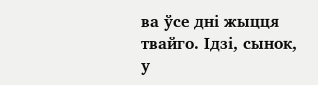ва ўсе дні жыцця твайго. Ідзі, сынок, у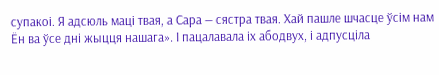супакоі. Я адсюль маці твая, а Сара — сястра твая. Хай пашле шчасце ўсім нам Ён ва ўсе дні жыцця нашага». І пацалавала іх абодвух, і адпусціла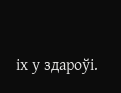іх у здароўі.